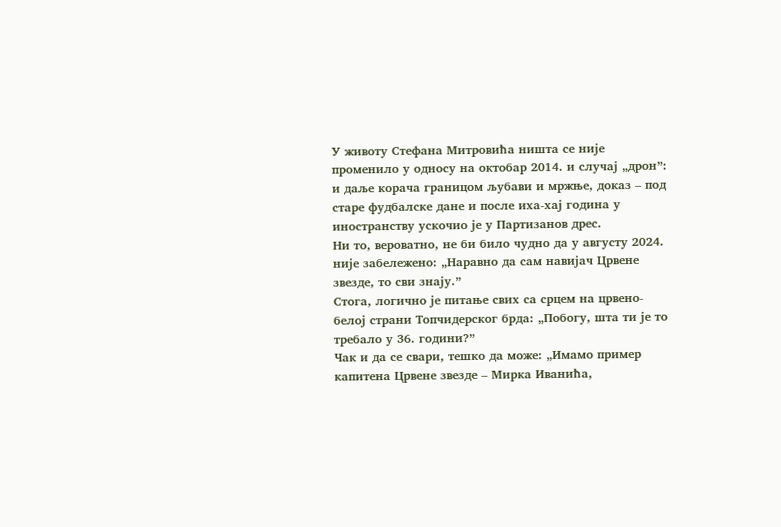У животу Стефана Митровића ништа се није променило у односу на октобар 2014. и случај „дрон”: и даље корача границом љубави и мржње, доказ – под старе фудбалске дане и после иха-хај година у иностранству ускочио је у Партизанов дрес.
Ни то, вероватно, не би било чудно да у августу 2024. није забележено: „Наравно да сам навијач Црвене звезде, то сви знају.”
Стога, логично је питање свих са срцем на црвено-белој страни Топчидерског брда: „Побогу, шта ти је то требало у 36. години?”
Чак и да се свари, тешко да може: „Имамо пример капитена Црвене звезде – Мирка Иванића,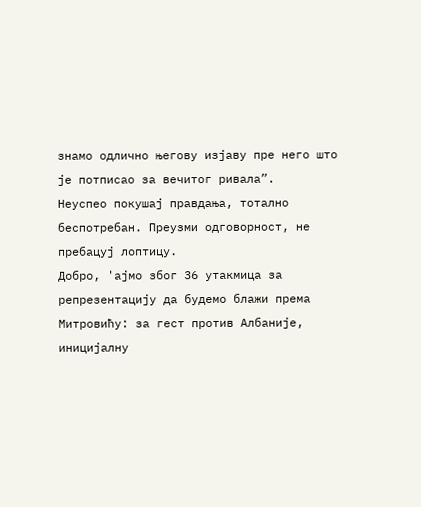знамо одлично његову изјаву пре него што је потписао за вечитог ривала”.
Неуспео покушај правдања, тотално беспотребан. Преузми одговорност, не пребацуј лоптицу.
Добро, 'ајмо због 36 утакмица за репрезентацију да будемо блажи према Митровићу: за гест против Албаније, иницијалну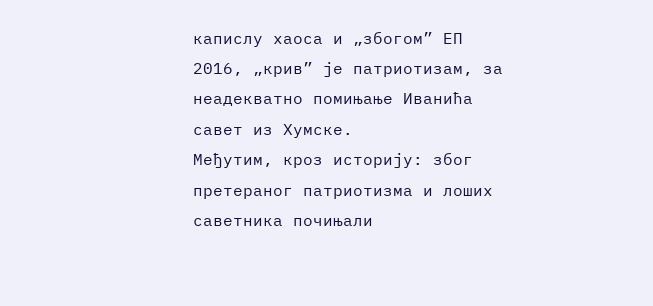капислу хаоса и „збогом” ЕП 2016, „крив” је патриотизам, за неадекватно помињање Иванића савет из Хумске.
Међутим, кроз историју: због претераног патриотизма и лоших саветника почињали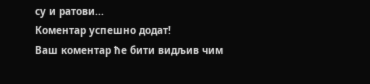су и ратови...
Комeнтар успeшно додат!
Ваш комeнтар ћe бити видљив чим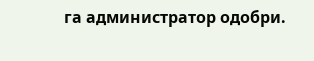га администратор одобри.